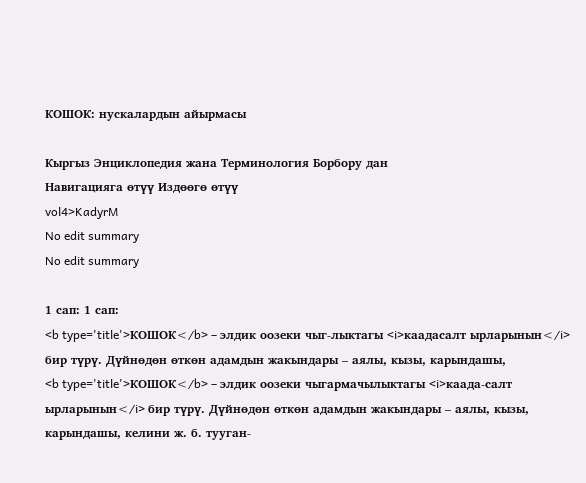КОШОК: нускалардын айырмасы

Кыргыз Энциклопедия жана Терминология Борбору дан
Навигацияга өтүү Издөөгө өтүү
vol4>KadyrM
No edit summary
No edit summary

1 сап: 1 сап:
<b type='title'>КОШОК</b> – элдик оозеки чыг-лыктагы <i>каадасалт ырларынын</i> бир түрү. Дүйнөдөн өткөн адамдын жакындары – аялы, кызы, карындашы,
<b type='title'>КОШОК</b> – элдик оозеки чыгармачылыктагы <i>каада-салт ырларынын</i> бир түрү. Дүйнөдөн өткөн адамдын жакындары – аялы, кызы, карындашы, келини ж. б. тууган-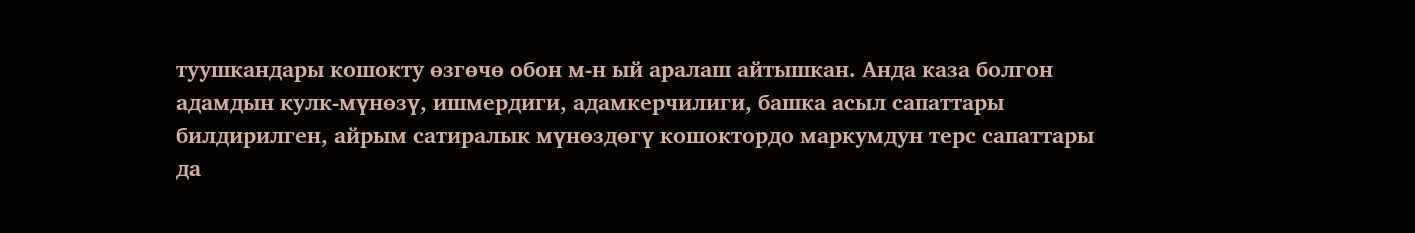туушкандары кошокту өзгөчө обон м-н ый аралаш айтышкан. Анда каза болгон адамдын кулк-мүнөзү, ишмердиги, адамкерчилиги, башка асыл сапаттары билдирилген, айрым сатиралык мүнөздөгү кошоктордо маркумдун терс сапаттары да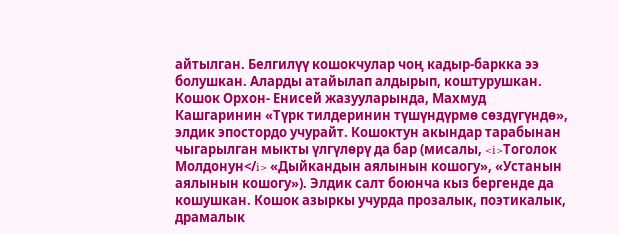айтылган. Белгилүү кошокчулар чоң кадыр-баркка ээ болушкан. Аларды атайылап алдырып, коштурушкан. Кошок Орхон- Енисей жазууларында, Махмуд Кашгаринин «Түрк тилдеринин түшүндүрмө сөздүгүндө», элдик эпостордо учурайт. Кошоктун акындар тарабынан чыгарылган мыкты үлгүлөрү да бар (мисалы, <i>Тоголок Молдонун</i> «Дыйкандын аялынын кошогу», «Устанын аялынын кошогу»). Элдик салт боюнча кыз бергенде да кошушкан. Кошок азыркы учурда прозалык, поэтикалык, драмалык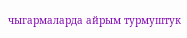чыгармаларда айрым турмуштук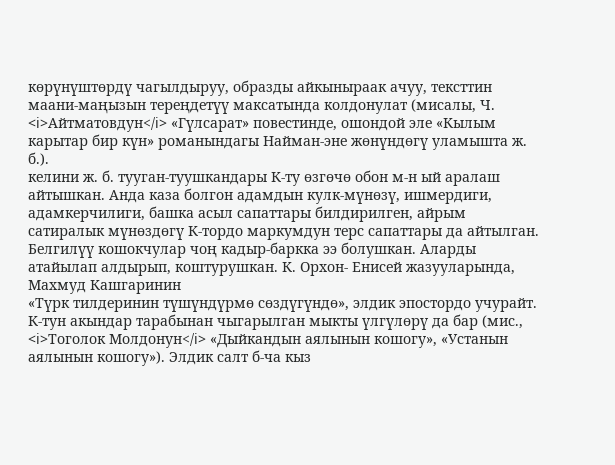көрүнүштөрдү чагылдыруу, образды айкыныраак ачуу, тексттин маани-маңызын тереңдетүү максатында колдонулат (мисалы, Ч. <i>Айтматовдун</i> «Гүлсарат» повестинде, ошондой эле «Кылым карытар бир күн» романындагы Найман-эне жөнүндөгү уламышта ж. б.).
келини ж. б. тууган-туушкандары К-ту өзгөчө обон м-н ый аралаш айтышкан. Анда каза болгон адамдын кулк-мүнөзү, ишмердиги, адамкерчилиги, башка асыл сапаттары билдирилген, айрым сатиралык мүнөздөгү К-тордо маркумдун терс сапаттары да айтылган. Белгилүү кошокчулар чоң кадыр-баркка ээ болушкан. Аларды атайылап алдырып, коштурушкан. К. Орхон- Енисей жазууларында, Махмуд Кашгаринин
«Түрк тилдеринин түшүндүрмө сөздүгүндө», элдик эпостордо учурайт. К-тун акындар тарабынан чыгарылган мыкты үлгүлөрү да бар (мис., <i>Тоголок Молдонун</i> «Дыйкандын аялынын кошогу», «Устанын аялынын кошогу»). Элдик салт б-ча кыз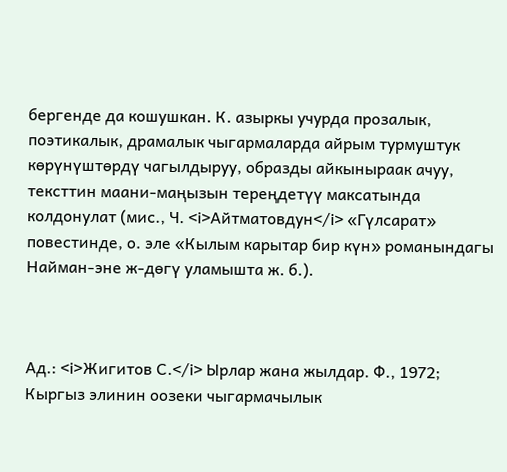бергенде да кошушкан. К. азыркы учурда прозалык, поэтикалык, драмалык чыгармаларда айрым турмуштук көрүнүштөрдү чагылдыруу, образды айкыныраак ачуу, тексттин маани-маңызын тереңдетүү максатында колдонулат (мис., Ч. <i>Айтматовдун</i> «Гүлсарат» повестинде, о. эле «Кылым карытар бир күн» романындагы Найман-эне ж-дөгү уламышта ж. б.).



Ад.: <i>Жигитов С.</i> Ырлар жана жылдар. Ф., 1972; Кыргыз элинин оозеки чыгармачылык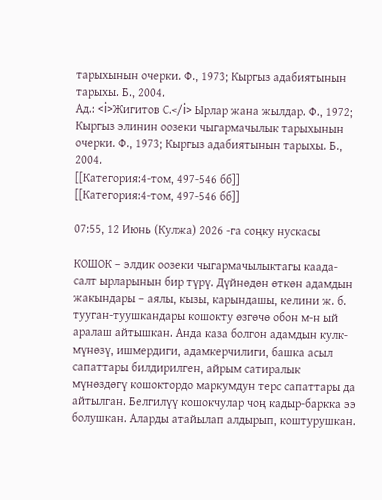тарыхынын очерки. Ф., 1973; Кыргыз адабиятынын тарыхы. Б., 2004.
Ад.: <i>Жигитов С.</i> Ырлар жана жылдар. Ф., 1972; Кыргыз элинин оозеки чыгармачылык тарыхынын очерки. Ф., 1973; Кыргыз адабиятынын тарыхы. Б., 2004.
[[Категория:4-том, 497-546 бб]]
[[Категория:4-том, 497-546 бб]]

07:55, 12 Июнь (Кулжа) 2026 -га соңку нускасы

КОШОК – элдик оозеки чыгармачылыктагы каада-салт ырларынын бир түрү. Дүйнөдөн өткөн адамдын жакындары – аялы, кызы, карындашы, келини ж. б. тууган-туушкандары кошокту өзгөчө обон м-н ый аралаш айтышкан. Анда каза болгон адамдын кулк-мүнөзү, ишмердиги, адамкерчилиги, башка асыл сапаттары билдирилген, айрым сатиралык мүнөздөгү кошоктордо маркумдун терс сапаттары да айтылган. Белгилүү кошокчулар чоң кадыр-баркка ээ болушкан. Аларды атайылап алдырып, коштурушкан.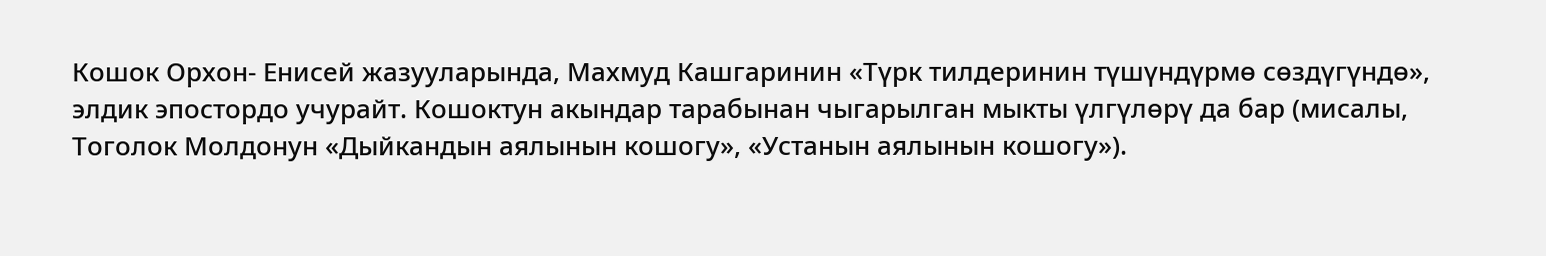Кошок Орхон- Енисей жазууларында, Махмуд Кашгаринин «Түрк тилдеринин түшүндүрмө сөздүгүндө», элдик эпостордо учурайт. Кошоктун акындар тарабынан чыгарылган мыкты үлгүлөрү да бар (мисалы, Тоголок Молдонун «Дыйкандын аялынын кошогу», «Устанын аялынын кошогу»).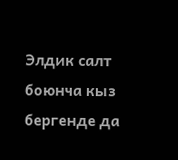Элдик салт боюнча кыз бергенде да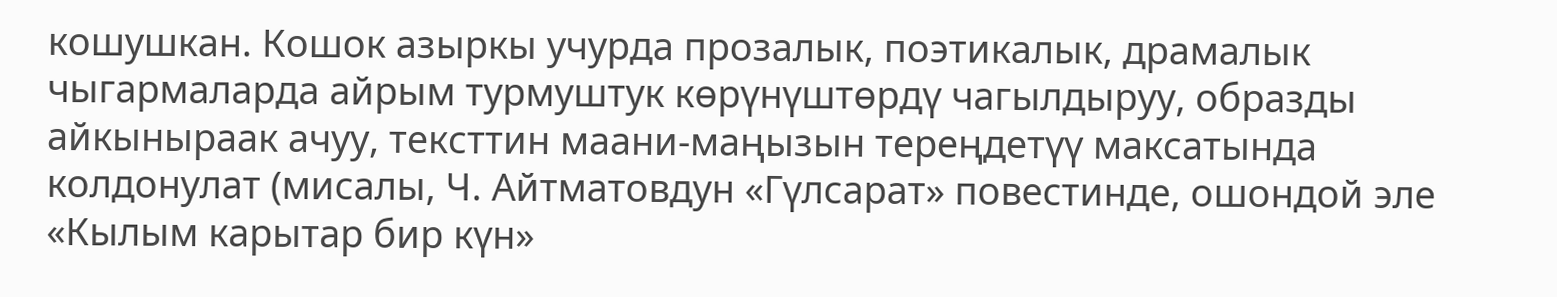кошушкан. Кошок азыркы учурда прозалык, поэтикалык, драмалык чыгармаларда айрым турмуштук көрүнүштөрдү чагылдыруу, образды айкыныраак ачуу, тексттин маани-маңызын тереңдетүү максатында колдонулат (мисалы, Ч. Айтматовдун «Гүлсарат» повестинде, ошондой эле «Кылым карытар бир күн»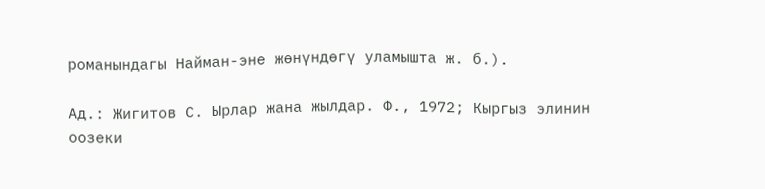романындагы Найман-эне жөнүндөгү уламышта ж. б.).

Ад.: Жигитов С. Ырлар жана жылдар. Ф., 1972; Кыргыз элинин оозеки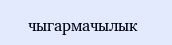чыгармачылык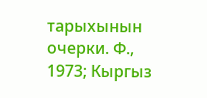тарыхынын очерки. Ф., 1973; Кыргыз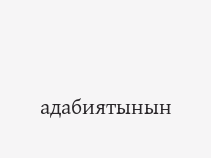адабиятынын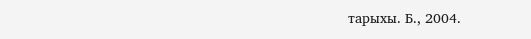тарыхы. Б., 2004.